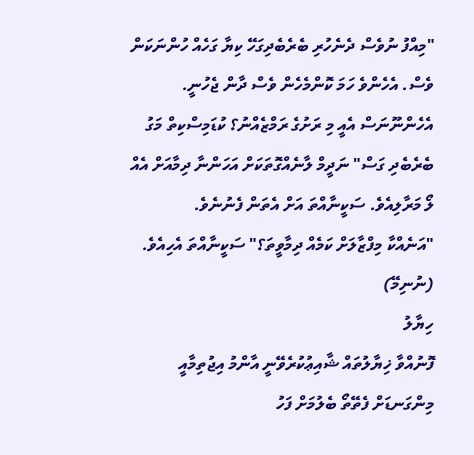"މިއްފު ނުވެސް ދެނެހުރި ބެރެބެދިގަހޭ ކިޔާ ގަހެއް ހުންނަކަން ވެސް. އެހެންވެ ހަމަ ކޮންމެހެން ވެސް ދާން ޖެހުނީ. އެހެންނޫނަސް އެއީ މި ރަށުގެ ރަމްޒެއްނު؟ ކުޑަމިސްކިތް މަގު ބެރެބެދި ގަސް" ނަދީމް ލާނެއްގޮތަކަށް އަހަންނާ ދިމާއަށް އެއް ލޯ މަރާލިއެވެ. ސަކީނާއްތަ އަށް އެތަން ފެނުނެވެ.
"އަނެއްކާ މިފްޒާލަށް ކަމެއް ދިމާވީތަ؟" ސަކީނާއްތަ އެހިއެވެ. (ނުނިމޭ)
ހިޔާލު
ފޮނުއްވާ ޚިޔާލުތައް ޝާއިޢުކުރެވޭނީ އާންމު އިޖުތިމާއީ މިންގަނޑަށް ފެތޭތޯ ބެލުމަށް ފަހު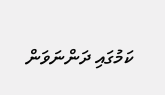ކަމުގައި ދަންނަވަން